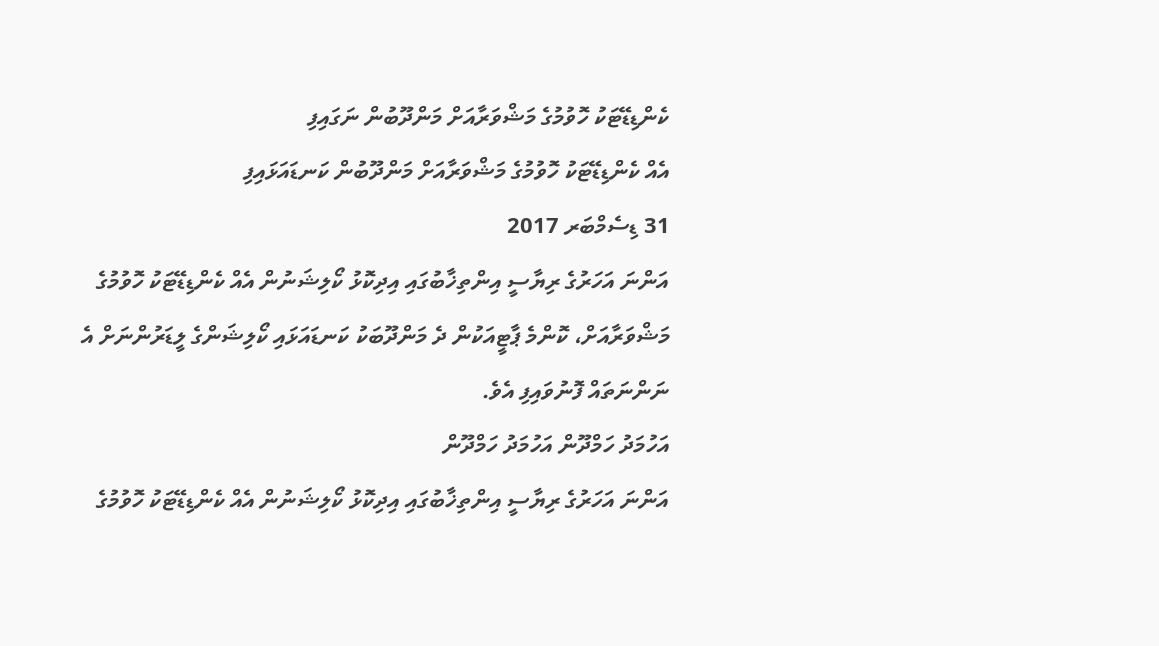ކެންޑިޑޭޓަކު ހޮވުމުގެ މަޝްވަރާއަށް މަންދޫބުން ނަގައިފި
އެއް ކެންޑިޑޭޓަކު ހޮވުމުގެ މަޝްވަރާއަށް މަންދޫބުން ކަނޑައަޅައިފި
31 ޑިސެމްބަރ 2017
އަންނަ އަހަރުގެ ރިޔާސީ އިންތިޚާބުގައި އިދިކޮޅު ކޯލިޝަނުން އެއް ކެންޑިޑޭޓަކު ހޮވުމުގެ މަޝްވަރާއަށް، ކޮންމެ ޕާޓީއަކުން ދެ މަންދޫބަކު ކަނޑައަޅައި ކޯލިޝަންގެ ލީޑަރުންނަށް އެ ނަންނަތައް ފޮނުވައިފި އެވެ.
އަހުމަދު ހަމްދޫން އަހުމަދު ހަމްދޫން
އަންނަ އަހަރުގެ ރިޔާސީ އިންތިޚާބުގައި އިދިކޮޅު ކޯލިޝަނުން އެއް ކެންޑިޑޭޓަކު ހޮވުމުގެ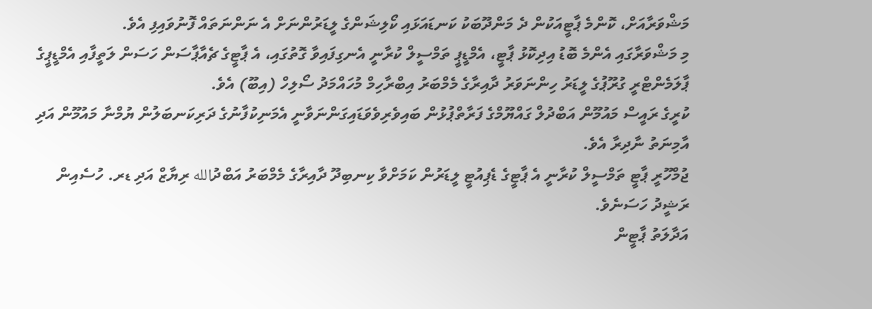މަޝްވަރާއަށް، ކޮންމެ ޕާޓީއަކުން ދެ މަންދޫބަކު ކަނޑައަޅައި ކޯލިޝަންގެ ލީޑަރުންނަށް އެ ނަންނަތައް ފޮނުވައިފި އެވެ.
މި މަޝްވަރާގައި އެންމެ ބޮޑު އިދިކޮޅު ޕާޓީ، އެމްޑީޕީ ތަމްސީލް ކުރާނީ އެނގިފައިވާ ގޮތުގައި، އެ ޕާޓީގެ ޗެއާޕާސަން ހަސަން ލަތީފާއި އެމްޑީޕީގެ ޕާލަމެންޓްރީ ގުރޫޕުގެ ލީޑަރު ހިންނަވަރު ދާއިރާގެ މެމްބަރު އިބްރާހިމް މުހައްމަދު ސޯލިހް (އިބޫ) އެވެ.
ކުރީގެ ރައީސް މައުމޫން އަބްދުލް ގައްޔޫމްގެ ފަރާތްޕުޅުން ބައިވެރިވެވަޑައިގަންނަވާނީ އެމަނިކުފާނުގެ ދަރިކަނބަލުން ޔުމްނާ މައުމޫން އަދި އާމިނަތު ނާދިރާ އެވެ.
ޖުމްހޫރީ ޕާޓީ ތަމްސީލް ކުރާނީ އެ ޕާޓީގެ ޑެޕިއުޓީ ލީޑަރުން ކަމަށްވާ ކިނބިދޫ ދާއިރާގެ މެމްބަރު އަބްދުالله ރިޔާޒް އަދި ޑރ. ހުސެއިން ރަޝީދު ހަސަނެވެ.
އަދާލަތު ޕާޓީން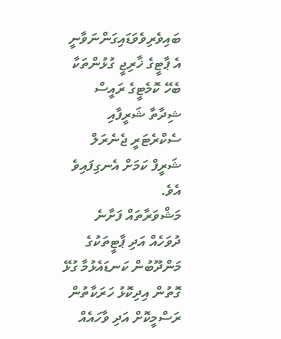ބައިވެރިވެވަޑައިގަންނަވާނީ އެ ޕާޓީގެ ޚާރިޖީ ގުޅުންތަކާ ބެހޭ ކޮމެޓީގެ ރައީސް ޝިދާތާ ޝަރީފާއި ސެކްރެޓަރީ ޖެނެރަލް ޝަރީފް ކަމަށް އެނގިފައިވެ އެވެ.
މަޝްވަރާތައް ފަށާނެ ދުވަހެއް އަދި ޕާޓީތަކުގެ މަންދޫބުން ކަނޑައެޅުމާ ގުޅޭ ގޮތުން އިދިކޮޅު ހަރަކާތުން ރަސްމީކޮށް އަދި ވާހައެއް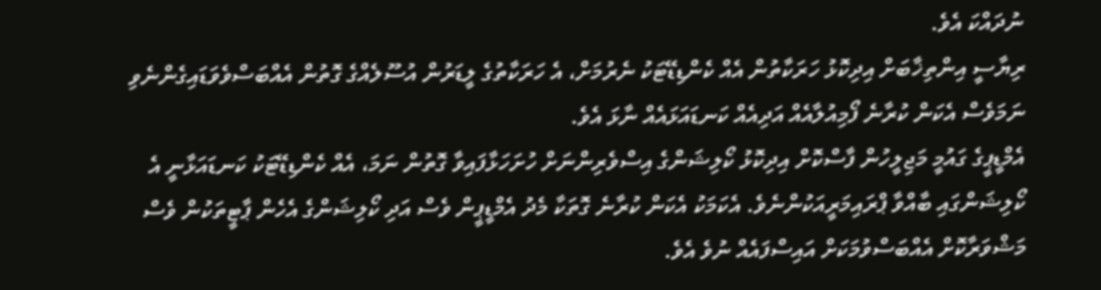ނުދައްކަ އެވެ.
ރިޔާސީ އިންތިޚާބަށް އިދިކޮޅު ހަރަކާތުން އެއް ކެންޑިޑޭޓަކު ނެރުމަށް، އެ ހަރަކާތުގެ ލީޑަރުން އުސޫލެއްގެ ގޮތުން އެއްބަސްވެވަޑައިގެންނެވި ނަމަވެސް އެކަން ކުރާނެ ފޯމިއުލާއެއް އަދިއެއް ކަނޑައަޅައެއް ނާޅަ އެވެ.
އެމްޑީޕީގެ ގައުމީ މަޖިލީހުން ފާސްކޮށް އިދިކޮޅު ކޯލިޝަންގެ އިސްވެރިންނަށް ހުށަހަޅާފައިވާ ގޮތުން ނަމަ، އެއް ކެންޑިޑޭޓަކު ކަނޑައަޅާނީ އެ ކޯލިޝަންގައި ބާއްވާ ޕްރައިމަރީއަކުންނެވެ. އެކަމަކު އެކަން ކުރާނެ ގޮތަކާ މެދު އެމްޑީޕީން ވެސް އަދި ކޯލިޝަންގެ އެހެން ޕާޓީތަކުން ވެސް މަޝްވަރާކޮށް އެއްބަސްވުމަކަށް އައިސްފައެއް ނުވެ އެވެ.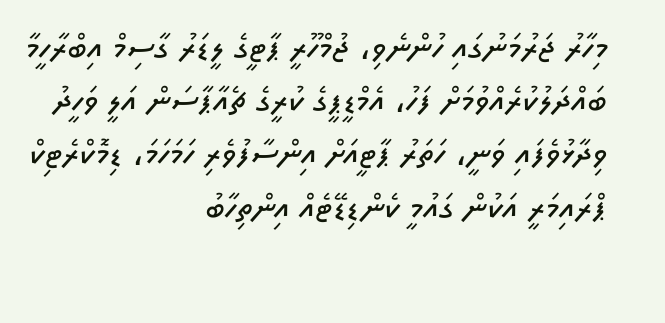މިހާރު ޖަރުމަނުގައި ހުންނެވި، ޖުމްހޫރީ ޕާޓީގެ ލީޑަރު ގާސިމް އިބްރާހީމާ ބައްދަލުކުރެއްވުމަށް ފަހު، އެމްޑީޕީގެ ކުރީގެ ޗެއާޕާސަން އަލީ ވަހީދު ވިދާޅުވެފައި ވަނީ، ހަތަރު ޕާޓީއަށް އިންސާފުވެރި ހަމަހަމަ، ޑިމޮކްރެޓިކް ޕްރައިމަރީ އަކުން ގައުމީ ކެންޑިޑޭޓެއް އިންތިހާބު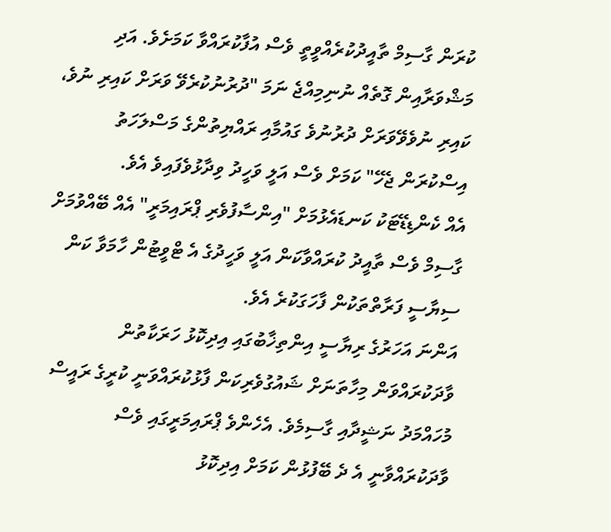ކުރަން ގާސިމް ތާއީދުކުރެއްވީތީ ވެސް އުފާކުރައްވާ ކަމަށެވެ. އަދި މަޝްވަރާއިން ގޮތެއް ނުނިމިއްޖެ ނަމަ "ދުރުނުކުރެވޭ ވަރަށް ކައިރި ނުވެ، ކައިރި ނުވެވޭވަރަށް ދުރުނުވެ ގައުމާއި ރައްޔިތުންގެ މަސްލަހަތު އިސްކުރަން ޖެހޭ" ކަމަށް ވެސް އަލީ ވަހީދު ވިދާޅުވެފައިވެ އެވެ.
އެއް ކެންޑިޑޭޓަކު ކަނޑައެޅުމަށް "އިންސާފުވެރި ޕްރައިމަރީ" އެއް ބޭއްވުމަށް ގާސިމް ވެސް ތާއީދު ކުރައްވާކަން އަލީ ވަހީދުގެ އެ ޓްވީޓުން ހާމަވާ ކަން ސިޔާސީ ފަރާތްތަކުން ފާހަގަކުރެ އެވެ.
އަންނަ އަހަރުގެ ރިޔާސީ އިންތިޚާބުގައި އިދިކޮޅު ހަރަކާތުން ވާދަކުރައްވަން މިހާތަނަށް ޝައުގުވެރިކަން ފާޅުކުރައްވަނީ ކުރީގެ ރައީސް މުހައްމަދު ނަޝީދާއި ގާސިމެވެ. އެހެންވެ ޕްރައިމަރީގައި ވެސް ވާދަކުރައްވާނީ އެ ދެ ބޭފުޅުން ކަމަށް އިދިކޮޅު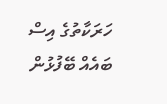ހަރަކާތުގެ އިސް ބައެއް ބޭފުޅުން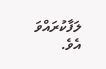ލަފާކުރައްވަ އެވެ.